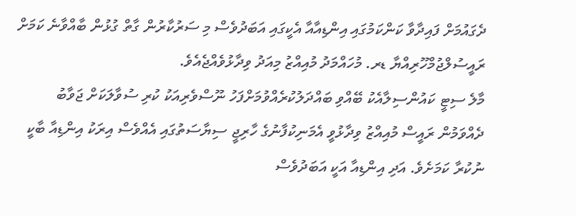ދެގައުމަށް ފައިދާވާ ކަންކަމުގައި އިންޑިއާއާ އެކީގައި އަބަދުވެސް މި ސަރުކާރުން ގާތް ގުޅުން ބާއްވާނެ ކަމަށް ރައީސުލްޖުމްހޫރިއްޔާ ޑރ. މުހައްމަދު މުއިއްޒު މިއަދު ވިދާޅުވެއްޖެއެވެ.
މާލެ ސިޓީ ކައުންސިލާއެކު ބޭއްވި ބައްދަލުކުރެއްވުމަށްފަހު ނޫސްވެރިއަކު ކުރި ސުވާލަކަށް ޖަވާބު ދެއްވަމުން ރައީސް މުއިއްޒު ވިދާޅުވީ އެމަނިކުފާނުގެ ހާރިޖީ ސިޔާސަތުގައި އެއްވެސް އިރަކު އިންޑިއާ ބާކީ ނުކުރާ ކަމަށެވެ. އަދި އިންޑިއާ އަކީ އަބަދުވެސް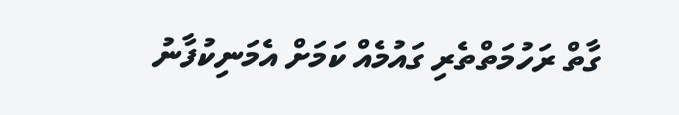ގާތް ރަހުމަތްތެރި ގައުމެއް ކަމަށް އެމަނިކުފާނު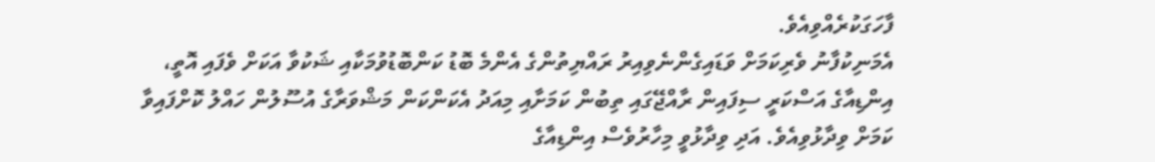ފާހަގަކުރެއްވިއެވެ.
އެމަނިކުފާނު ވެރިކަމަށް ވަޑައިގެންނެވިއިރު ރައްޔިތުންގެ އެންމެ ބޮޑު ކަންބޮޑުވުމަކާއި ޝަކުވާ އަކަށް ވެފައި އޮތީ، އިންޑިއާގެ އަސްކަރީ ސިފައިން ރާއްޖޭގައި ތިބުން ކަމަށާއި މިއަދު އެކަންކަން މަޝްވަރާގެ އުސޫލުން ހައްލު ކޮށްފައިވާ ކަމަށް ވިދާޅުވިއެވެ. އަދި ވިދާޅުވީ މިހާރުވެސް އިންޑިއާގެ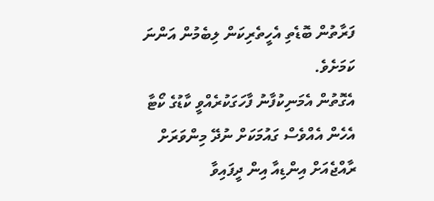ފަރާތުން ބޮޑެތި އެހީތެރިކަން ލިބެމުން އަންނަ ކަމަށެވެ.
އެގޮތުން އެމަނިކުފާނު ފާހަގަކުރެއްވީ ކާޑުގެ ކޯޓާ އެހެން އެއްވެސް ގައުމަކަށް ނުދޭ މިންވަރަށް ރާއްޖެއަށް އިންޑިއާ އިން ދީފައިވާ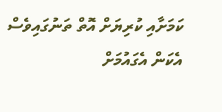ކަމަށާއި ކުރިޔަށް އޮތް ތަނުގައިވެސް އެކަން އެގައުމަށް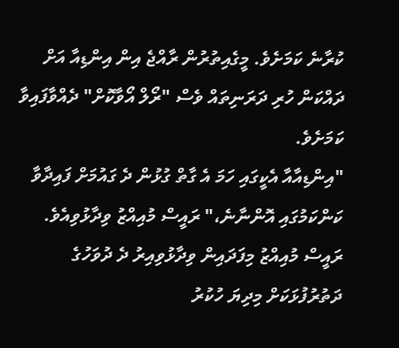ކުރާނެ ކަމަށެވެ. މީގެއިތުރުން ރާއްޖެ އިން އިންޑިއާ އަށް ދައްކަން ހުރި ދަރަނިތައް ވެސް "ރޯލް އޯވާކޮށް" ދެއްވާފައިވާ ކަމަށެވެ.
"އިންޑިއާއާ އެކީގައި ހަމަ އެ ގާތް ގުޅުން ދެ ގައުމަށް ފައިދާވާ ކަންކަމުގައި އޮންނާނެ،" ރައީސް މުއިއްޒު ވިދާޅުވިއެވެ.
ރައީސް މުއިއްޒު މިފަދައިން ވިދާޅުވިއިރު ދެ ދުވަހުގެ ދަތުރުފުޅަކަށް މިދިޔަ ހުކުރު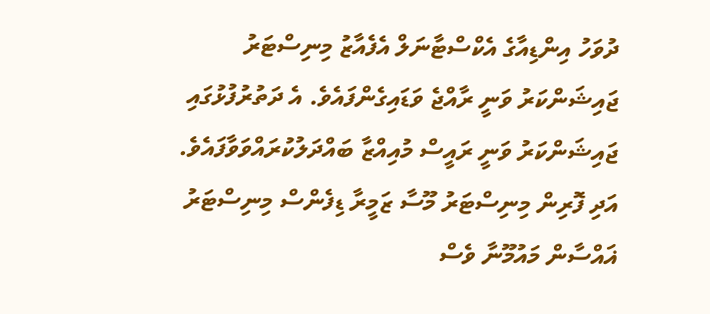ދުވަހު އިންޑިއާގެ އެކްސްޓާނަލް އެފެއާޒު މިނިސްޓަރު ޖައިޝަންކަރު ވަނީ ރާއްޖެ ވަޑައިގެންފައެވެ. އެ ދަތުރުފުޅުގައި ޖައިޝަންކަރު ވަނީ ރައީސް މުއިއްޒާ ބައްދަލުކުރައްވަވާފައެވެ. އަދި ފޮރިން މިނިސްޓަރު މޫސާ ޒަމީރާ ޑިފެންސް މިނިސްޓަރު ޣައްސާން މައުމޫނާ ވެސް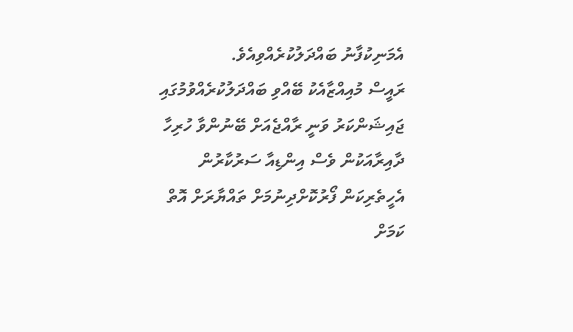އެމަނިކުފާނު ބައްދަލުކުރެއްވިއެވެ.
ރައީސް މުއިއްޒާއެކު ބޭއްވި ބައްދަލުކުރެއްވުމުގައި ޖައިޝަންކަރު ވަނީ ރާއްޖެއަށް ބޭނުންވާ ހުރިހާ ދާއިރާއަކުން ވެސް އިންޑިއާ ސަރުކާރުން އެހީތެރިކަން ފޯރުކޮށްދިނުމަށް ތައްޔާރަށް އޮތް ކަމަށް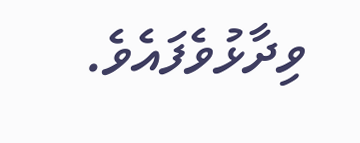ވިދާޅުވެފައެވެ.